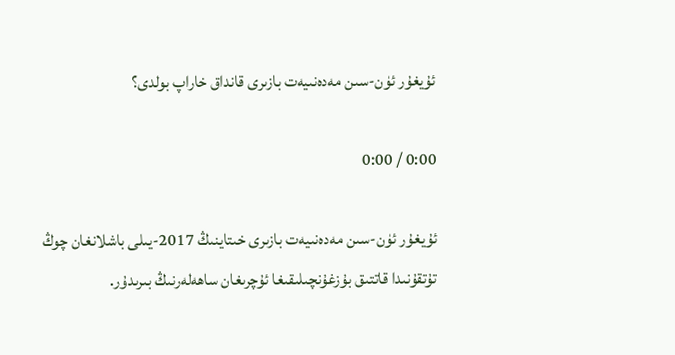ئۇيغۇر ئۈن-سىن مەدەنىيەت بازىرى قانداق خاراپ بولدى؟

0:00 / 0:00

ئۇيغۇر ئۈن-سىن مەدەنىيەت بازىرى خىتاينىڭ 2017-يىلى باشلانغان چوڭ تۇتقۇنىدا قاتتىق بۇزغۇنچىلىقىغا ئۇچرىغان ساھەلەرنىڭ بىرىدۇر.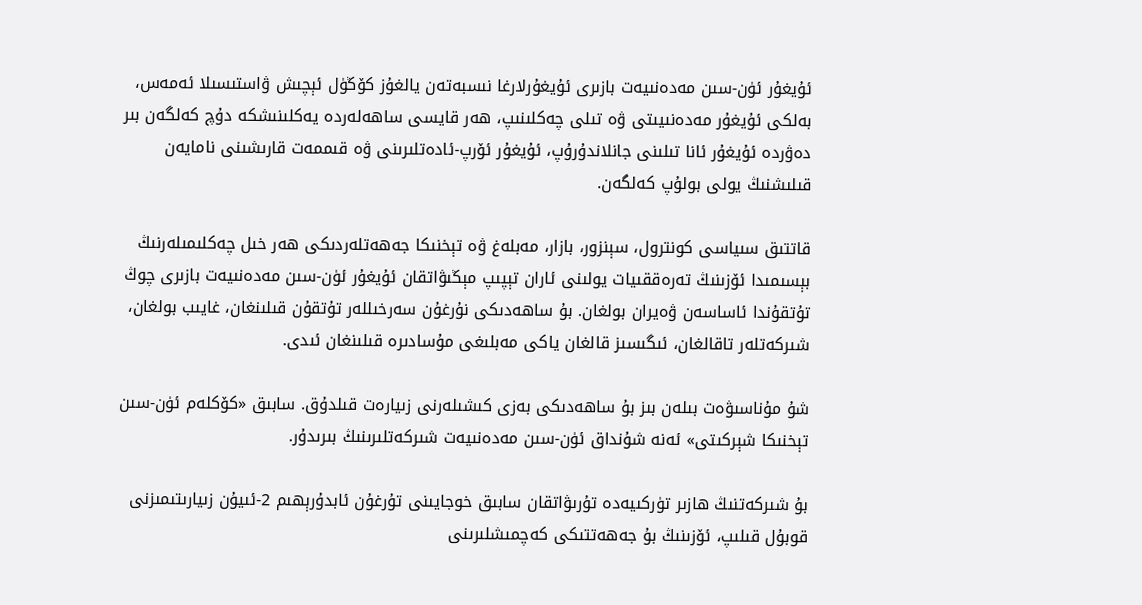ئۇيغۇر ئۈن-سىن مەدەنىيەت بازىرى ئۇيغۇرلارغا نىسبەتەن يالغۇز كۆڭۈل ئېچىش ۋاستىسىلا ئەمەس، بەلكى ئۇيغۇر مەدەنىيىتى ۋە تىلى چەكلىنىپ، ھەر قايسى ساھەلەردە يەكلىنىشكە دۇچ كەلگەن بىر دەۋردە ئ‍ۇيغۇر ئانا تىلىنى جانلاندۇرۇپ، ئۇيغۇر ئ‍ۆرپ-ئادەتلىرىنى ۋە قىممەت قارىشىنى نامايەن قىلىشنىڭ يولى بولۇپ كەلگەن.

قاتتىق سىياسى كونترول، سېنزور، بازار، مەبلەغ ۋە تېخنىكا جەھەتلەردىكى ھەر خىل چەكلىمىلەرنىڭ بېسىمىدا ئۆزىنىڭ تەرەققىيات يولىنى ئاران تېپىپ مېڭىۋاتقان ئۇيغۇر ئۈن-سىن مەدەنىيەت بازىرى چوڭ تۇتقۇندا ئاساسەن ۋەيران بولغان. بۇ ساھەدىكى نۇرغۇن سەرخىللەر تۇتقۇن قىلىنغان، غايىب بولغان، شىركەتلەر تاقالغان، ئىگىسىز قالغان ياكى مەبلىغى مۇسادىرە قىلىنغان ئىدى.

شۇ مۇناسىۋەت بىلەن بىز بۇ ساھەدىكى بەزى كىشىلەرنى زىيارەت قىلدۇق. سابىق «كۆكلەم ئۈن-سىن تېخنىكا شېركىتى» ئەنە شۇنداق ئ‍ۈن-سىن مەدەنىيەت شىركەتلىرىنىڭ بىرىدۇر.

بۇ شىركەتنىڭ ھازىر تۈركىيەدە تۇرىۋاتقان سابىق خوجايىنى تۇرغۇن ئابدۇرېھىم 2-ئىيۇن زىيارىتىمىزنى قوبۇل قىلىپ، ئۆزىنىڭ بۇ جەھەتتىكى كەچمىشلىرىنى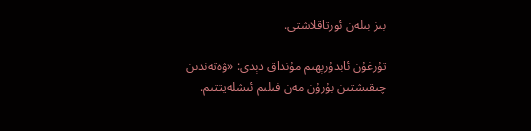بىز بىلەن ئورتاقلاشتى.

تۇرغۇن ئابدۇرېھىم مۇنداق دېدى: «ۋەتەندىن چىقىشتىن بۇرۇن مەن فىلىم ئىشلەيتتىم.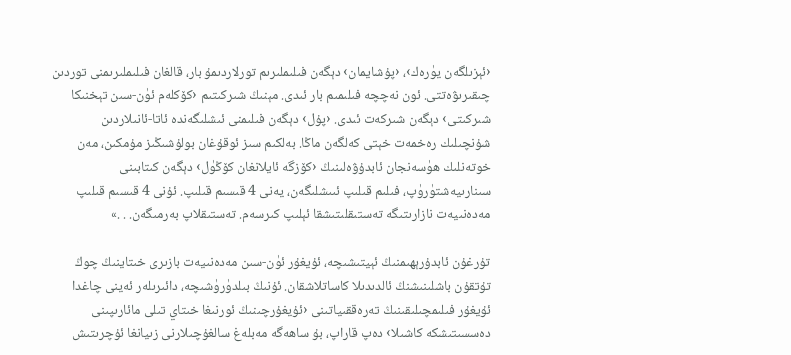‹ئېزىلگەن يۈرەك›، ‹پۇشايمان› دېگەن فىلىملىرىم تورلاردىمۇ بار، قالغان فىلىملىرىمنى توردىن چىقىرىۋەتتى. ئون نەچچە فىلىمىم بار ئىدى. مېنىڭ شىركىتىم ‹كۆكلەم ئۈن-سىن تېخنىكا شىركىتى› دېگەن شىركەت ئىدى. ‹پۇل› دېگەن فىلىمنى ئىشلىگەندە ئاتا-ئانىلاردىن شۇنچىلىك رەخمەت خېتى كەلگەن ماڭا. بەلكىم سىز ئوقۇغان بولۇشىڭىز مۇمكىن، مەن خوتەنلىك ھۈسەنجان ئابدۇۋەلىنىڭ ‹كۆزگە ئايلانغان كۆڭۈل› دېگەن كىتابىنى سىنارىيەشتۈرۈپ، فىلىم قىلىپ ئىىشلىگەن، يەنى 4 قىسىم قىلىپ. ئۇنى 4 قىسىم قىلىپ مەدەنىيەت نازارىتىگە تەستىقلىتىشقا ئېلىپ كىرسەم. تەستىقلاپ بەرمىگەن. . .»

تۇرغۇن ئابدۇرېھىمنىڭ ئېيتىشىچە، ئۇيغۇر ئۈن-سىن مەدەنىيەت بازىرى خىتاينىڭ چوڭ تۇتقۇن باشلىنىشنڭ ئ‍الدىدىلا كاساتلاشقان. ئۇنىڭ بىلدۈرۈشىچە، دائىرىلەر ئەينى چاغدا ئۇيغۇر فىلىمچىلىقىنىڭ تەرەققىياتىنى ‹ئۇيغۇرچىنىڭ ئورنىغا خىتاي تىلى مائارىپىنى دەسسىتىشكە كاشىلا› دەپ قاراپ، بۇ ساھەگە مەبلەغ سالغۇچىلارنى زىيانغا ئۇچرىتىش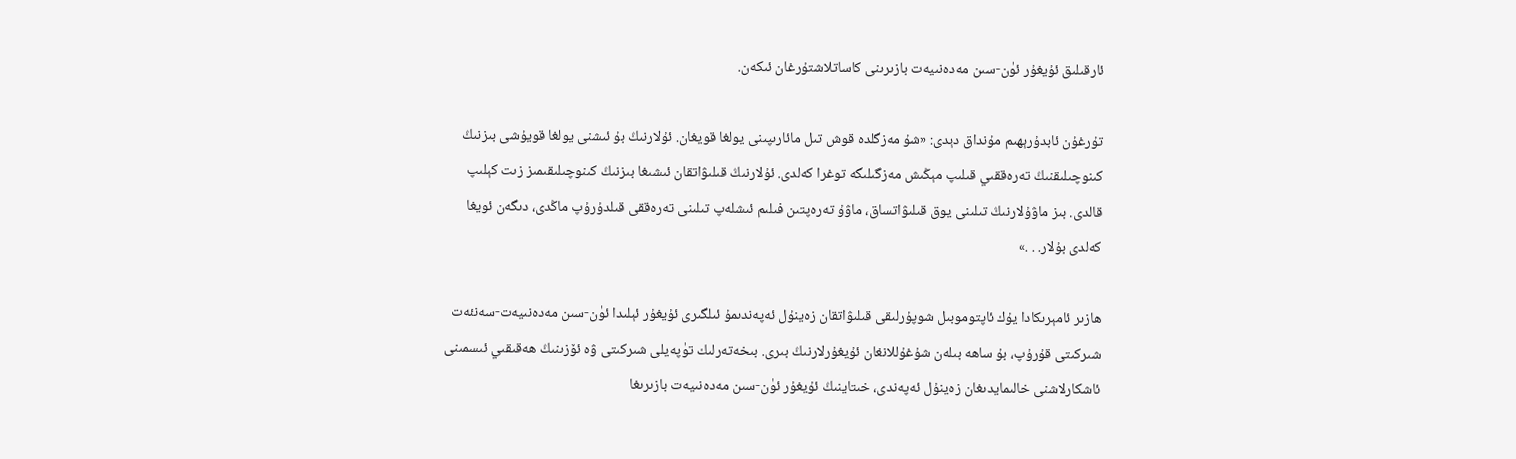ئارقىلىق ئۇيغۇر ئۈن-سىن مەدەنىيەت بازىرىنى كاساتلاشتۇرغان ئىكەن.

تۇرغۇن ئابدۇرېھىم مۇنداق دېدى: «شۇ مەزگلدە قوش تىل مائارىپىنى يولغا قويغان. ئۇلارنىڭ بۇ ئىشنى يولغا قويۇشى بىزنىڭ كىنوچىلىقنىڭ تەرەققىي قىلىپ مېڭىش مەزگىلىگە توغرا كەلدى. ئۇلارنىڭ قىلىۋاتقان ئىشىغا بىزنىڭ كىنوچىلىقىمىز زىت كېلىپ قالدى. بىز ماۋۇلارنىڭ تىلىنى يوق قىلىۋاتساق، ماۋۇ تەرەپتىن فىلىم ئىشلەپ تىلىنى تەرەققى قىلدۇرۇپ ماڭدى، دىگەن ئويغا كەلدى بۇلار. . .»

ھازىر ئامېرىكادا يۇك ئاپتوموبىل شوپۇرلىقى قىلىۋاتقان زەينۇل ئەپەندىمۇ ئ‍ىلگىرى ئۇيغۇر ئېلىدا ئ‍ۈن-سىن مەدەنىيەت-سەنئەت شىركىتى قۇرۇپ، بۇ ساھە بىلەن شۇغۇللانغان ئۇيغۇرلارنىڭ بىرى. بىخەتەرلىك تۈپەيلى شىركىتى ۋە ئ‍ۆزىنىڭ ھەقىقىي ئىسمىنى ئاشكارلاشنى خالىمايدىغان زەينۇل ئەپەندى، خىتاينىڭ ئۇيغۇر ئۈن-سىن مەدەنىيەت بازىرىغا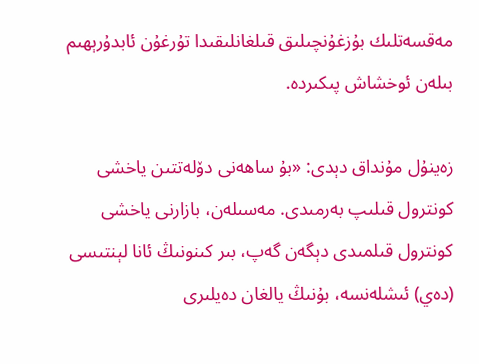مەقسەتلىك بۇزغۇنچىلىق قىلغانلىقىدا تۇرغۇن ئابدۇرېھىم بىلەن ئوخشاش پىكىردە.

زەينۇل مۇنداق دېدى: «بۇ ساھەنى دۆلەتتىن ياخشى كونترول قىلىپ بەرمىدى. مەسىلەن، بازارنى ياخشى كونترول قىلمىدى دېگەن گەپ، بىر كىنونىڭ ئانا لېنتىسى (دەي) ئ‍ىشلەنسە، بۇنىڭ يالغان دەيلىرى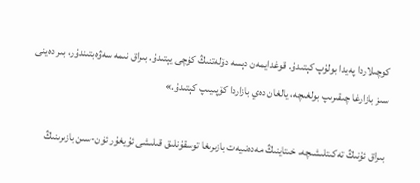كوچىلاردا پەيدا بولۇپ كېتىدۇ. قوغدايمەن دېسە دۆلەتنىڭ كۈچى يېتىدۇ. بىراق نىمە سەۋەبتىندۇر، بىر دەينى سىز بازارغا چىقىرىپ بولغىچە، يالغان دەي بازاردا كۆپىيىپ كېتىدۇ.»

بىراق ئۇنىڭ تەكىتلىشىچە، خىتاينىڭ مەدەنىيەت بازىرىغا توسقۇنلىق قىلىشى ئۇيغۇر ئۈن-سىن بازىرىنىڭ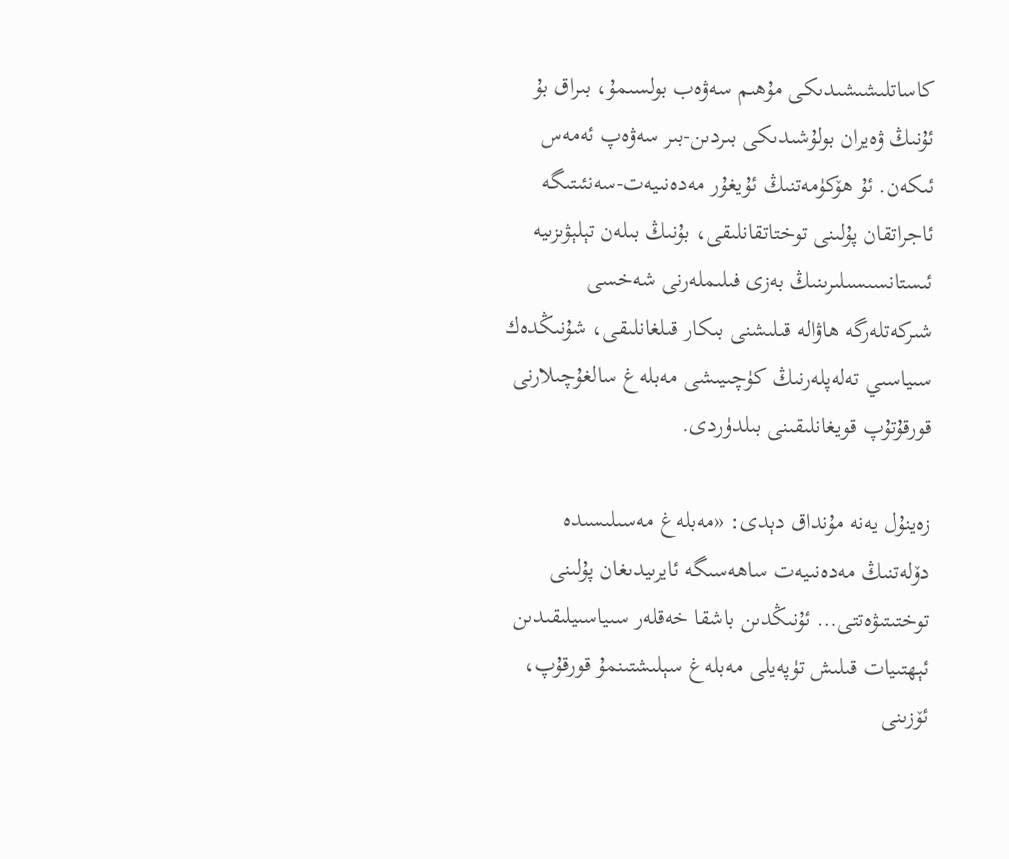كاساتلىشىشىدىكى مۇھىم سەۋەب بولسىمۇ، بىراق بۇ ئۇنىڭ ۋەيران بولۇشىدىكى بىردىن-بىر سەۋەپ ئەمەس ئىكەن. ئۇ ھۆكۈمەتنىڭ ئۇيغۇر مەدەنىيەت-سەنئىتىگە ئاجراتقان پۇلىنى توختاتقانلىقى، بۇنىڭ بىلەن تېلېۋىزىيە ئىستانسىسىلىرىنىڭ بەزى فىلىملەرنى شەخسى شىركەتلەرگە ھاۋالە قىلىشنى بىكار قىلغانلىقى، شۇنىڭدەك سىياسىي تەلەپلەرنىڭ كۈچىيىشى مەبلەغ سالغۇچىلارنى قورقۇتۇپ قويغانلىقىنى بىلدۈردى.

زەينۇل يەنە مۇنداق دېدى: «مەبلەغ مەسىلىسىدە دۆلەتنىڭ مەدەنىيەت ساھەسىگە ئايرىيدىغان پۇلىنى توختىتىۋەتتى… ئۇنىڭدىن باشقا خەقلەر سىياسىيلىقىدىن ئېھتىيات قىلىش تۈپەيلى مەبلەغ سېلىشتىنمۇ قورقۇپ، ئۆزىنى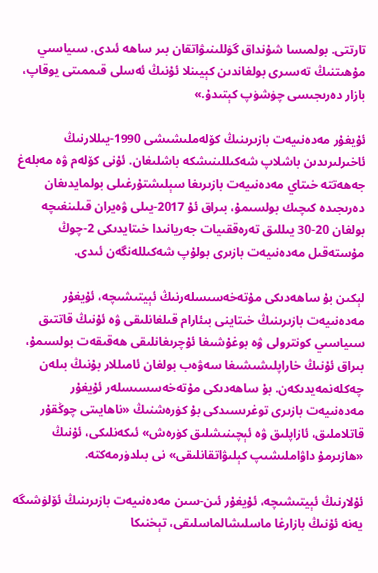تارتتى. بولمىسا شۇنداق گۈللىنىۋاتقان بىر ساھە ئىدى. سىياسىي مۇھىتنىڭ تەسىرى بولغاندىن كېيىنلا ئۇنىڭ ئەسلى قىممىتى يوقاپ، بازار دەرىجىسى چۈشۈپ كېتىدۇ.»

ئۇيغۇر مەدەنىيەت بازىرىنىڭ كۆلەملىشىشى 1990-يىللارنىڭ ئاخىرلىرىدىن باشلاپ شەكىللىنىشكە باشلىغان. ئۇنى كۆلەم ۋە مەبلەغ جەھەتتە خىتاي مەدەنىيەت بازىرىغا سېلىشتۇرغىلى بولمايدىغان دەرىجىدە كىچىك بولسىمۇ، بىراق ئۇ 2017-يىلى ۋەيران قىلىنغىچە بولغان 20-30 يىللىق تەرەققىيات جەريانىدا خىتايدىكى 2-چوڭ مۇستەقىل مەدەنىيەت بازىرى بولۇپ شەكىللەنگەن ئىدى.

لېكىن بۇ ساھەدىكى مۇتەخەسىسلەرنىڭ ئېيتىشىچە، ئۇيغۇر مەدەنىيەت بازىرىنىڭ خىتاينى بىئارام قىلغانلىقى ۋە ئۇنىڭ قاتتىق سىياسىي كونترولى ۋە بوغۇشىغا ئۇچرىغانلىقى ھەقىقەت بولسىمۇ، بىراق ئۇنىڭ خاراپلىشىشىغا سەۋەب بولغان ئامىللار بۇنىڭ بىلەن چەكلەنمەيدىكەن. بۇ ساھەدىكى مۇتەخەسسىسلەر ئۇيغۇر مەدەنىيەت بازىرى توغرىسىدكى بۇ كۈرەشنىڭ «ناھايىتى چوڭقۇر قاتلاملىق، ئازاپلىق ۋە ئېچىنىشلىق كۈرەش» ئىكەنلىكى، ئۇنىڭ «ھازىرمۇ داۋاملىشىپ كېلىۋاتقانلىقى» نى بىلدۈرمەكتە.

ئۇلارنىڭ ئېيتىشىچە، ئۇيغۇر ئ‍ىن-سىن مەدەنىيەت بازىرىنىڭ ئۆلۈشىگە يەنە ئۇنىڭ بازارغا ماسلىشالماسلىقى، تېخنىكا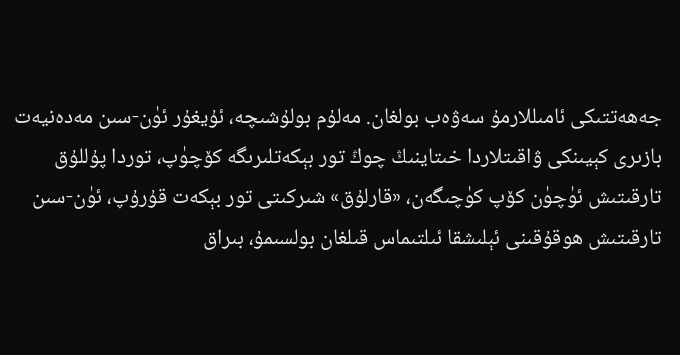جەھەتتىكى ئامىللارمۇ سەۋەب بولغان. مەلۇم بولۇشىچە، ئۇيغۇر ئ‍ۈن-سىن مەدەنيەت بازىرى كېيىنكى ۋاقىتلاردا خىتاينىڭ چوڭ تور بېكەتلىرىگە كۆچۈپ، توردا پۇللۇق تارقىتىش ئۈچۈن كۆپ كۈچىگەن، «قارلۇق» شىركىتى تور بېكەت قۇرۇپ، ئۈن-سىن تارقىتىش ھوقۇقىنى ئېلىشقا ئىلتىماس قىلغان بولسىمۇ، بىراق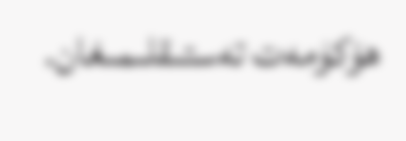ھۆكۈمەت تەستىقلىمىغان.